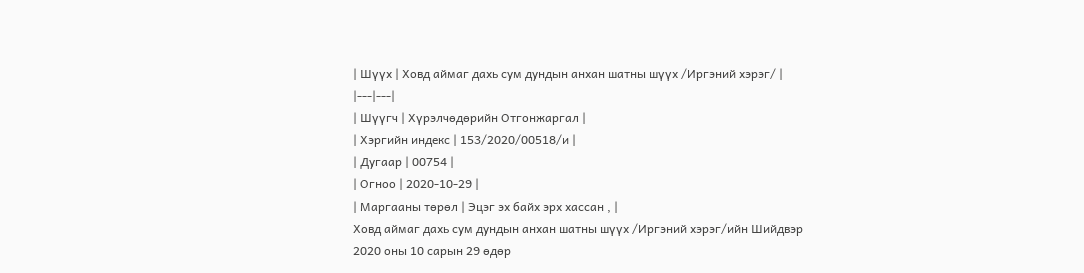| Шүүх | Ховд аймаг дахь сум дундын анхан шатны шүүх /Иргэний хэрэг/ |
|---|---|
| Шүүгч | Хүрэлчөдөрийн Отгонжаргал |
| Хэргийн индекс | 153/2020/00518/и |
| Дугаар | 00754 |
| Огноо | 2020-10-29 |
| Маргааны төрөл | Эцэг эх байх эрх хассан , |
Ховд аймаг дахь сум дундын анхан шатны шүүх /Иргэний хэрэг/ийн Шийдвэр
2020 оны 10 сарын 29 өдөр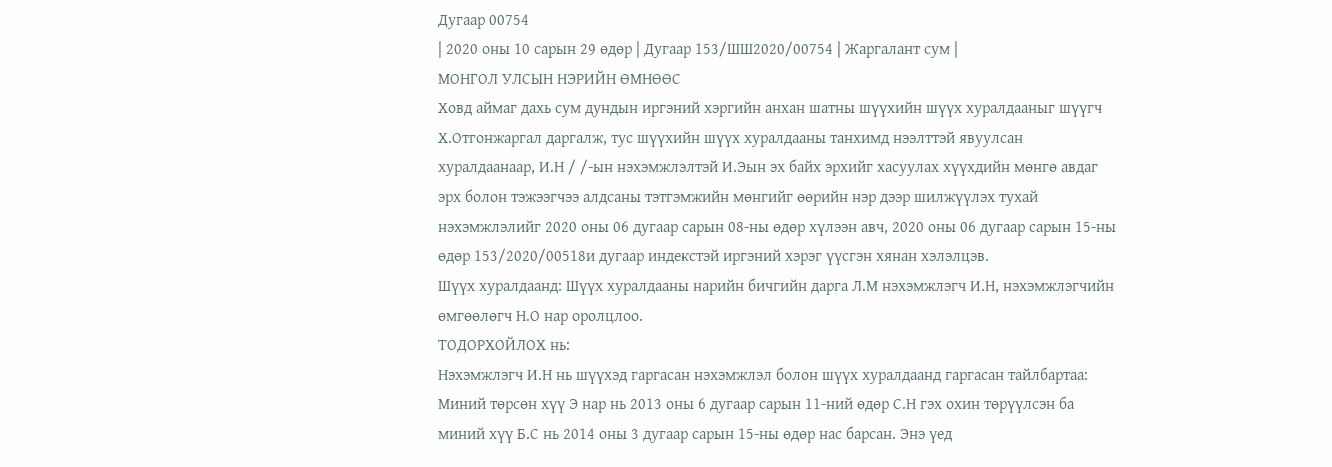Дугаар 00754
| 2020 оны 10 сарын 29 өдөр | Дугаар 153/ШШ2020/00754 | Жаргалант сум |
МОНГОЛ УЛСЫН НЭРИЙН ӨМНӨӨС
Ховд аймаг дахь сум дундын иргэний хэргийн анхан шатны шүүхийн шүүх хуралдааныг шүүгч Х.Отгонжаргал даргалж, тус шүүхийн шүүх хуралдааны танхимд нээлттэй явуулсан хуралдаанаар, И.Н / /-ын нэхэмжлэлтэй И.Эын эх байх эрхийг хасуулах хүүхдийн мөнгө авдаг эрх болон тэжээгчээ алдсаны тэтгэмжийн мөнгийг өөрийн нэр дээр шилжүүлэх тухай нэхэмжлэлийг 2020 оны 06 дугаар сарын 08-ны өдөр хүлээн авч, 2020 оны 06 дугаар сарын 15-ны өдөр 153/2020/00518и дугаар индекстэй иргэний хэрэг үүсгэн хянан хэлэлцэв.
Шүүх хуралдаанд: Шүүх хуралдааны нарийн бичгийн дарга Л.М нэхэмжлэгч И.Н, нэхэмжлэгчийн өмгөөлөгч Н.О нар оролцлоо.
ТОДОРХОЙЛОХ нь:
Нэхэмжлэгч И.Н нь шүүхэд гаргасан нэхэмжлэл болон шүүх хуралдаанд гаргасан тайлбартаа: Миний төрсөн хүү Э нар нь 2013 оны 6 дугаар сарын 11-ний өдөр С.Н гэх охин төрүүлсэн ба миний хүү Б.С нь 2014 оны 3 дугаар сарын 15-ны өдөр нас барсан. Энэ үед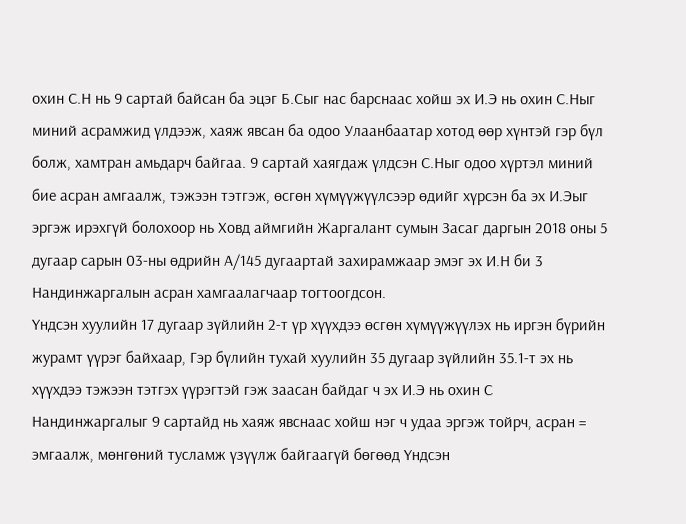охин С.Н нь 9 сартай байсан ба эцэг Б.Сыг нас барснаас хойш эх И.Э нь охин С.Ныг миний асрамжид үлдээж, хаяж явсан ба одоо Улаанбаатар хотод өөр хүнтэй гэр бүл болж, хамтран амьдарч байгаа. 9 сартай хаягдаж үлдсэн С.Ныг одоо хүртэл миний бие асран амгаалж, тэжээн тэтгэж, өсгөн хүмүүжүүлсээр өдийг хүрсэн ба эх И.Эыг эргэж ирэхгүй болохоор нь Ховд аймгийн Жаргалант сумын Засаг даргын 2018 оны 5 дугаар сарын 03-ны өдрийн А/145 дугаартай захирамжаар эмэг эх И.Н би 3 Нандинжаргалын асран хамгаалагчаар тогтоогдсон.
Үндсэн хуулийн 17 дугаар зүйлийн 2-т үр хүүхдээ өсгөн хүмүүжүүлэх нь иргэн бүрийн журамт үүрэг байхаар, Гэр бүлийн тухай хуулийн 35 дугаар зүйлийн 35.1-т эх нь хүүхдээ тэжээн тэтгэх үүрэгтэй гэж заасан байдаг ч эх И.Э нь охин С Нандинжаргалыг 9 сартайд нь хаяж явснаас хойш нэг ч удаа эргэж тойрч, асран = эмгаалж, мөнгөний тусламж үзүүлж байгаагүй бөгөөд Үндсэн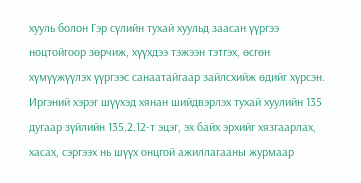хууль болон Гэр сүлийн тухай хуульд заасан үүргээ ноцтойгоор зөрчиж, хүүхдээ тэжээн тэтгэх, өсгөн хүмүүжүүлэх үүргээс санаатайгаар зайлсхийж өдийг хүрсэн.
Иргэний хэрэг шүүхэд хянан шийдвэрлэх тухай хуулийн 135 дугаар зүйлийн 135.2.12-т эцэг, эх байх эрхийг хязгаарлах, хасах, сэргээх нь шүүх онцгой ажиллагааны журмаар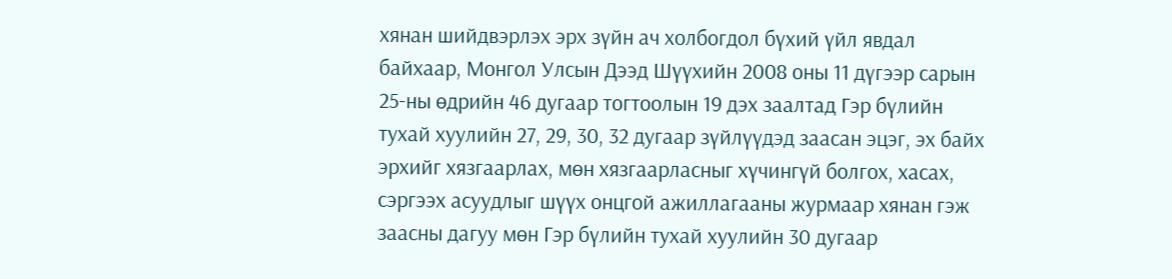хянан шийдвэрлэх эрх зүйн ач холбогдол бүхий үйл явдал байхаар, Монгол Улсын Дээд Шүүхийн 2008 оны 11 дүгээр сарын 25-ны өдрийн 46 дугаар тогтоолын 19 дэх заалтад Гэр бүлийн тухай хуулийн 27, 29, 30, 32 дугаар зүйлүүдэд заасан эцэг, эх байх эрхийг хязгаарлах, мөн хязгаарласныг хүчингүй болгох, хасах, сэргээх асуудлыг шүүх онцгой ажиллагааны журмаар хянан гэж заасны дагуу мөн Гэр бүлийн тухай хуулийн 30 дугаар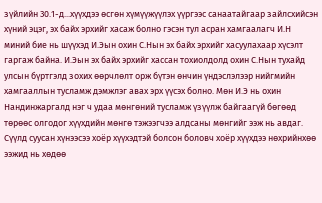зүйлийн 30.1-д...хүүхдээ өсгөн хүмүүжүүлэх үүргээс санаатайгаар зайлсхийсэн хүний эцэг, эх байх эрхийг хасаж болно гэсэн тул асран хамгаалагч И.Н миний бие нь шүүхэд И.Эын охин С.Нын эх байх эрхийг хасуулахаар хүсэлт гаргаж байна. И.Эын эх байх эрхийг хассан тохиолдолд охин С.Нын тухайд улсын бүртгэлд зохих өөрчлөлт орж бүтэн өнчин үндэслэлээр нийгмийн хамгааллын тусламж дэмжлэг авах эрх үүсэх болно. Мөн И.Э нь охин Нандинжаргалд нэг ч удаа мөнгөний тусламж үзүүлж байгаагүй бөгөөд төрөөс олгодог хүүхдийн мөнгө тэжээгчээ алдсаны мөнгийг ээж нь авдаг. Сүүлд суусан хүнээсээ хоёр хүүхэдтэй болсон боловч хоёр хүүхдээ нөхрийнхөө ээжид нь хөдөө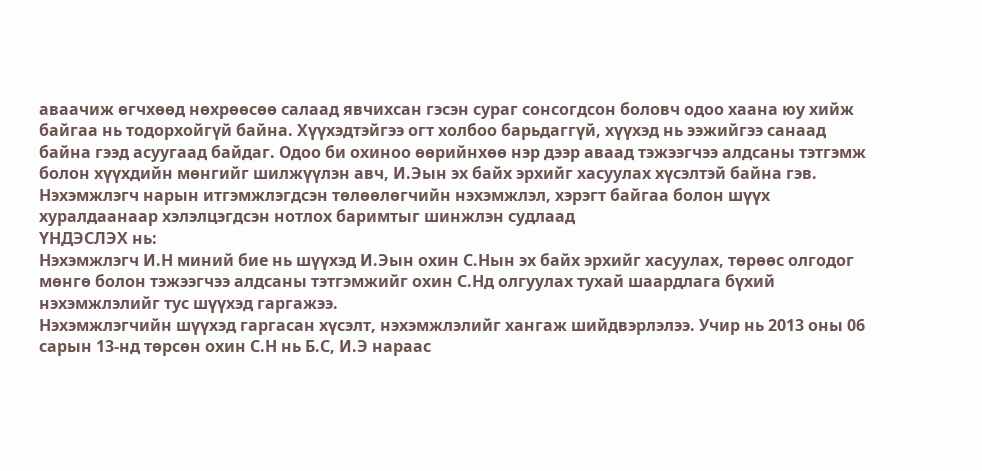аваачиж өгчхөөд нөхрөөсөө салаад явчихсан гэсэн сураг сонсогдсон боловч одоо хаана юу хийж байгаа нь тодорхойгүй байна. Хүүхэдтэйгээ огт холбоо барьдаггүй, хүүхэд нь ээжийгээ санаад байна гээд асуугаад байдаг. Одоо би охиноо өөрийнхөө нэр дээр аваад тэжээгчээ алдсаны тэтгэмж болон хүүхдийн мөнгийг шилжүүлэн авч, И.Эын эх байх эрхийг хасуулах хүсэлтэй байна гэв.
Нэхэмжлэгч нарын итгэмжлэгдсэн төлөөлөгчийн нэхэмжлэл, хэрэгт байгаа болон шүүх хуралдаанаар хэлэлцэгдсэн нотлох баримтыг шинжлэн судлаад
ҮНДЭСЛЭХ нь:
Нэхэмжлэгч И.Н миний бие нь шүүхэд И.Эын охин С.Нын эх байх эрхийг хасуулах, төрөөс олгодог мөнгө болон тэжээгчээ алдсаны тэтгэмжийг охин С.Нд олгуулах тухай шаардлага бүхий нэхэмжлэлийг тус шүүхэд гаргажээ.
Нэхэмжлэгчийн шүүхэд гаргасан хүсэлт, нэхэмжлэлийг хангаж шийдвэрлэлээ. Учир нь 2013 оны 06 сарын 13-нд төрсөн охин С.Н нь Б.С, И.Э нараас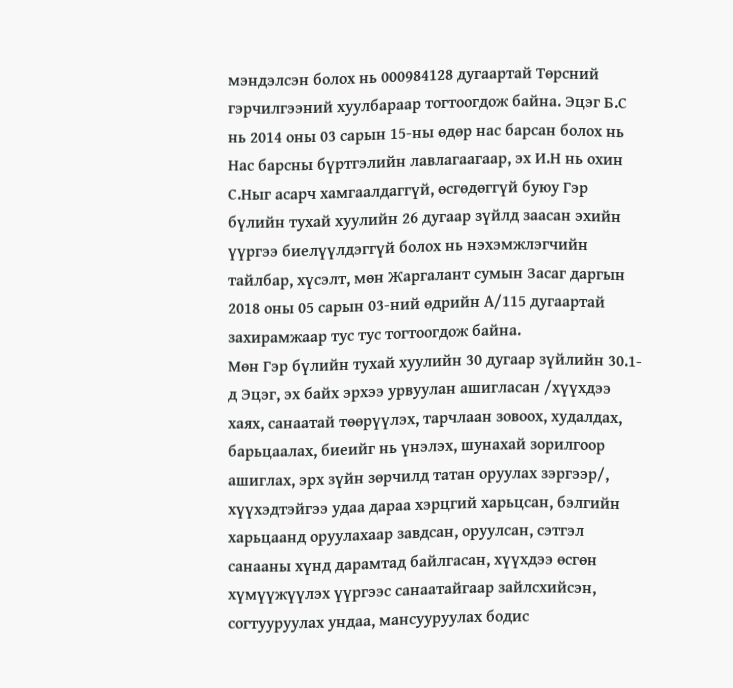мэндэлсэн болох нь 000984128 дугаартай Төрсний гэрчилгээний хуулбараар тогтоогдож байна. Эцэг Б.С нь 2014 оны 03 сарын 15-ны өдөр нас барсан болох нь Нас барсны бүртгэлийн лавлагаагаар, эх И.Н нь охин С.Ныг асарч хамгаалдаггүй, өсгөдөггүй буюу Гэр бүлийн тухай хуулийн 26 дугаар зүйлд заасан эхийн үүргээ биелүүлдэггүй болох нь нэхэмжлэгчийн тайлбар, хүсэлт, мөн Жаргалант сумын Засаг даргын 2018 оны 05 сарын 03-ний өдрийн А/115 дугаартай захирамжаар тус тус тогтоогдож байна.
Мөн Гэр бүлийн тухай хуулийн 30 дугаар зүйлийн 30.1- д Эцэг, эх байх эрхээ урвуулан ашигласан /хүүхдээ хаях, санаатай төөрүүлэх, тарчлаан зовоох, худалдах, барьцаалах, биеийг нь үнэлэх, шунахай зорилгоор ашиглах, эрх зүйн зөрчилд татан оруулах зэргээр/, хүүхэдтэйгээ удаа дараа хэрцгий харьцсан, бэлгийн харьцаанд оруулахаар завдсан, оруулсан, сэтгэл санааны хүнд дарамтад байлгасан, хүүхдээ өсгөн хүмүүжүүлэх үүргээс санаатайгаар зайлсхийсэн, согтууруулах ундаа, мансууруулах бодис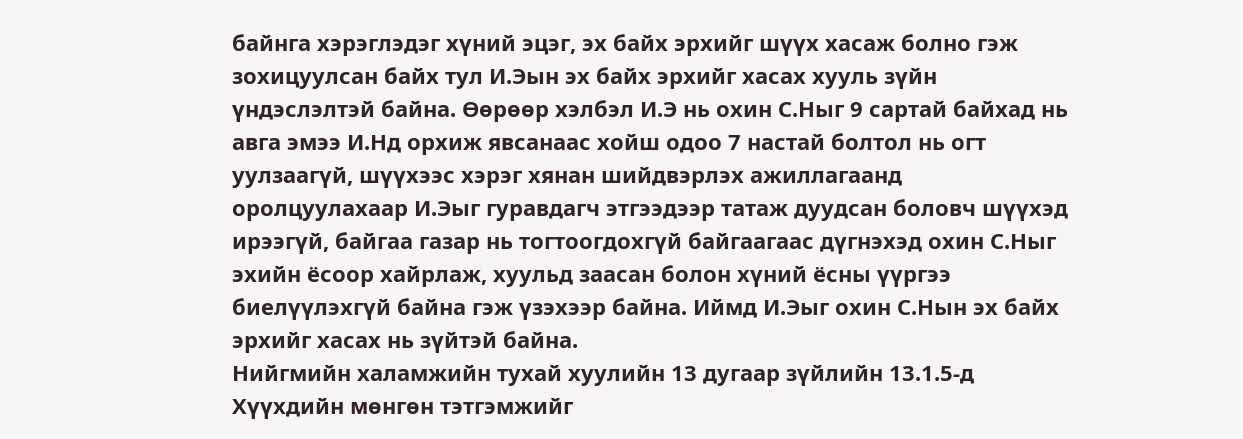байнга хэрэглэдэг хүний эцэг, эх байх эрхийг шүүх хасаж болно гэж зохицуулсан байх тул И.Эын эх байх эрхийг хасах хууль зүйн үндэслэлтэй байна. Өөрөөр хэлбэл И.Э нь охин С.Ныг 9 сартай байхад нь авга эмээ И.Нд орхиж явсанаас хойш одоо 7 настай болтол нь огт уулзаагүй, шүүхээс хэрэг хянан шийдвэрлэх ажиллагаанд оролцуулахаар И.Эыг гуравдагч этгээдээр татаж дуудсан боловч шүүхэд ирээгүй, байгаа газар нь тогтоогдохгүй байгаагаас дүгнэхэд охин С.Ныг эхийн ёсоор хайрлаж, хуульд заасан болон хүний ёсны үүргээ биелүүлэхгүй байна гэж үзэхээр байна. Иймд И.Эыг охин С.Нын эх байх эрхийг хасах нь зүйтэй байна.
Нийгмийн халамжийн тухай хуулийн 13 дугаар зүйлийн 13.1.5-д Хүүхдийн мөнгөн тэтгэмжийг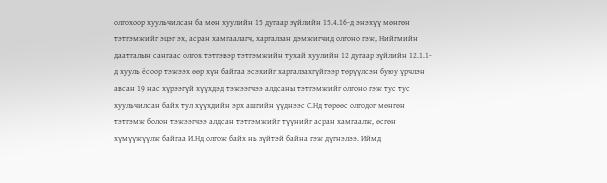олгохоор хуульчилсан ба мөн хуулийн 15 дугаар зүйлийн 15.4.16-д энэхүү мөнгөн тэтгэмжийг эцэг эх, асран хамгаалагч, харгалзан дэмжигчид олгоно гэж, Нийгмийн даатгалын сангаас олгох тэтгэвэр тэтгэмжийн тухай хуулийн 12 дугаар зүйлийн 12.1.1-д хууль ёсоор тэжээх өөр хүн байгаа эсэхийг харгалзахгүйгээр төрүүлсэн буюу үрчлэн авсан 19 нас хүрээгүй хүүхдэд тэжээгчээ алдсаны тэтгэмжийг олгоно гэж тус тус хуульчилсан байх тул хүүхдийн эрх ашгийн үүднээс С.Нд төрөөс олгодог мөнгөн тэтгэмж болон тэжээгчээ алдсан тэтгэмжийг түүнийг асран хамгаалж, өсгөн хүмүүжүүлж байгаа И.Нд олгож байх нь зүйтэй байна гэж дүгнэлээ. Иймд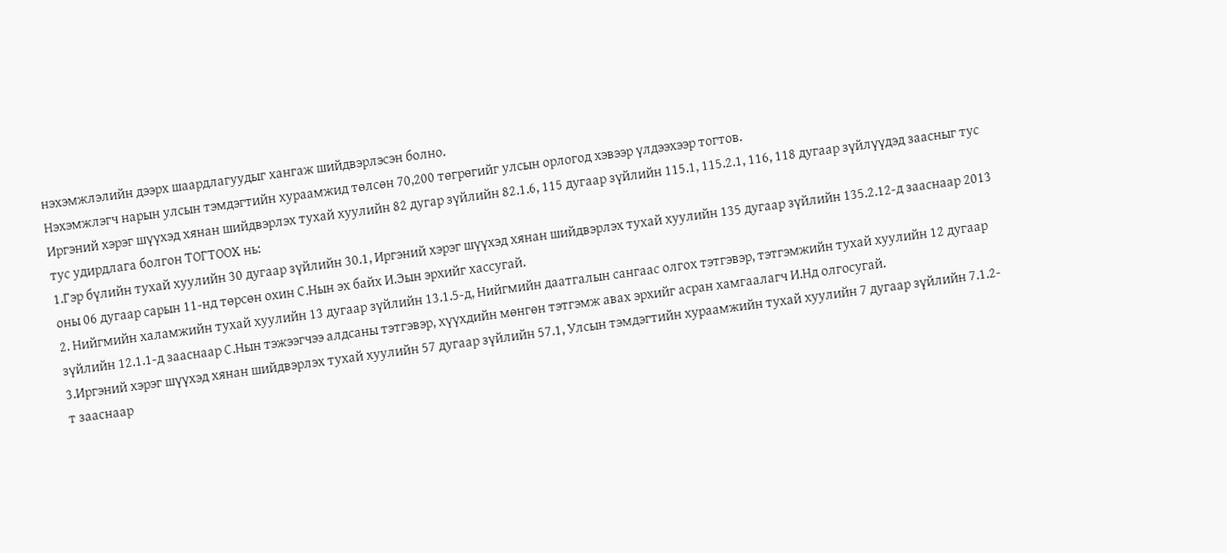нэхэмжлэлийн дээрх шаардлагуудыг хангаж шийдвэрлэсэн болно.
Нэхэмжлэгч нарын улсын тэмдэгтийн хураамжид төлсөн 70,200 төгрөгийг улсын орлогод хэвээр үлдээхээр тогтов.
Иргэний хэрэг шүүхэд хянан шийдвэрлэх тухай хуулийн 82 дугар зүйлийн 82.1.6, 115 дугаар зүйлийн 115.1, 115.2.1, 116, 118 дугаар зүйлүүдэд заасныг тус тус удирдлага болгон ТОГТООХ нь:
1.Гэр бүлийн тухай хуулийн 30 дугаар зүйлийн 30.1, Иргэний хэрэг шүүхэд хянан шийдвэрлэх тухай хуулийн 135 дугаар зүйлийн 135.2.12-д зааснаар 2013 оны 06 дугаар сарын 11-нд төрсөн охин С.Нын эх байх И.Эын эрхийг хассугай.
2. Нийгмийн халамжийн тухай хуулийн 13 дугаар зүйлийн 13.1.5-д, Нийгмийн даатгалын сангаас олгох тэтгэвэр, тэтгэмжийн тухай хуулийн 12 дугаар зүйлийн 12.1.1-д зааснаар С.Нын тэжээгчээ алдсаны тэтгэвэр, хүүхдийн мөнгөн тэтгэмж авах эрхийг асран хамгаалагч И.Нд олгосугай.
3.Иргэний хэрэг шүүхэд хянан шийдвэрлэх тухай хуулийн 57 дугаар зүйлийн 57.1, Улсын тэмдэгтийн хураамжийн тухай хуулийн 7 дугаар зүйлийн 7.1.2-т зааснаар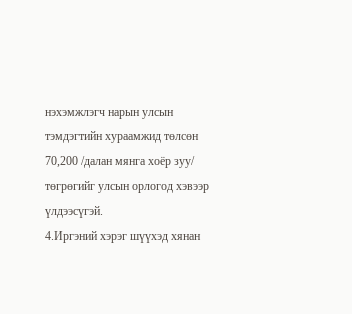нэхэмжлэгч нарын улсын тэмдэгтийн хураамжид төлсөн 70,200 /далан мянга хоёр зуу/ төгрөгийг улсын орлогод хэвээр үлдээсүгэй.
4.Иргэний хэрэг шүүхэд хянан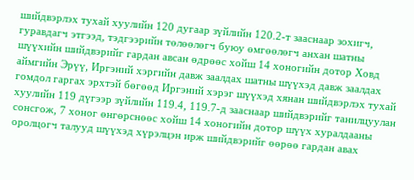шийдвэрлэх тухай хуулийн 120 дугаар зүйлийн 120.2-т зааснаар зохигч, гуравдагч этгээд, тэдгээрийн төлөөлөгч буюу өмгөөлөгч анхан шатны шүүхийн шийдвэрийг гардан авсан өдрөөс хойш 14 хоногийн дотор Ховд аймгийн Эрүү, Иргэний хэргийн давж заалдах шатны шүүхэд давж заалдах гомдол гаргах эрхтэй бөгөөд Иргэний хэрэг шүүхэд хянан шийдвэрлэх тухай хуулийн 119 дүгээр зүйлийн 119.4, 119.7-д зааснаар шийдвэрийг танилцуулан сонсгож, 7 хоног өнгөрснөөс хойш 14 хоногийн дотор шүүх хуралдааны оролцогч талууд шүүхэд хүрэлцэн ирж шийдвэрийг өөрөө гардан авах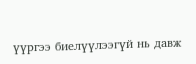үүргээ биелүүлээгүй нь давж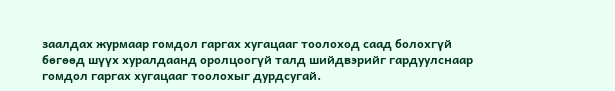заалдах журмаар гомдол гаргах хугацааг тоолоход саад болохгүй бөгөөд шүүх хуралдаанд оролцоогүй талд шийдвэрийг гардуулснаар гомдол гаргах хугацааг тоолохыг дурдсугай.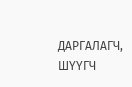ДАРГАЛАГЧ, ШҮҮГЧ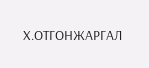Х.ОТГОНЖАРГАЛ